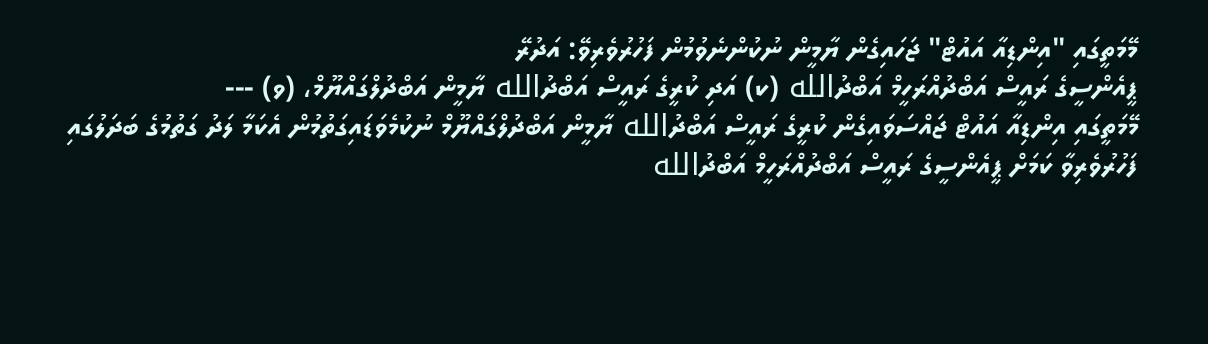މޭމަތީގައި "އިންޑިއާ އައުޓް" ޖަހައިގެން ޔާމީން ނުކުންނެވުމުން ފަހުރުވެރިވޭ: އަދުރޭ
ޕީއެންސީގެ ރައީސް އަބްދުއްރަހީމް އަބްދުالله (ކ) އަދި ކުރީގެ ރައީސް އަބްދުالله ޔާމީން އަބްދުލްގައްޔޫމް، (ވ) ---
މޭމަތީގައި އިންޑިއާ އައުޓް ޖައްސަވައިގެން ކުރީގެ ރައީސް އަބްދުالله ޔާމީން އަބްދުލްގައްޔޫމް ނުކުމެވަޑައިގަތުމުން އެކަމާ ލަދު ގަތުމުގެ ބަދަލުގައި ފަހުރުވެރިވާ ކަމަށް ޕީއެންސީގެ ރައީސް އަބްދުއްރަހީމް އަބްދުالله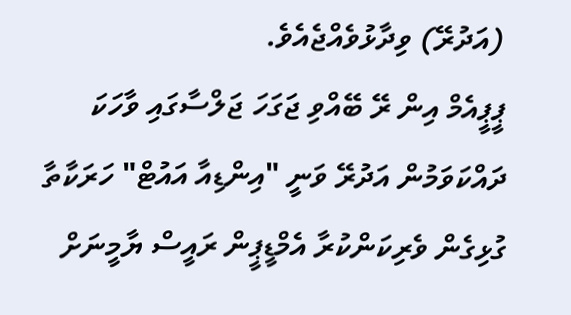(އަދުރޭ) ވިދާޅުވެއްޖެއެވެ.
ޕީޕީއެމް އިން ރޭ ބޭއްވި ޖަގަހަ ޖަލްސާގައި ވާހަކަ ދައްކަވަމުން އަދުރޭ ވަނީ "އިންޑިއާ އައުޓް" ހަރަކާތާ ގުޅިގެން ވެރިކަންކުރާ އެމްޑީޕީން ރައީސް ޔާމީނަށް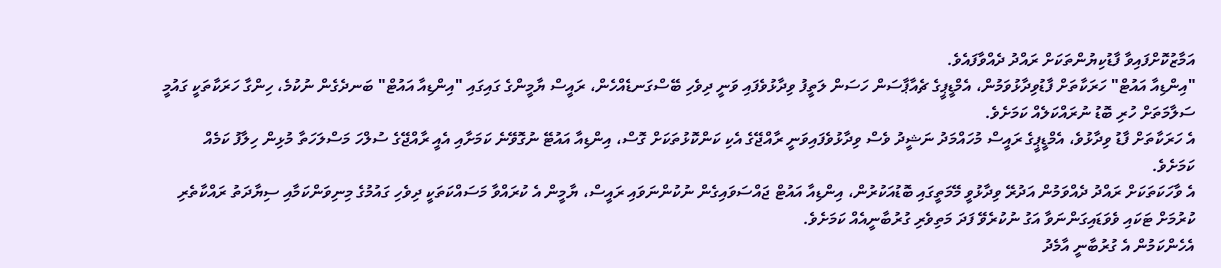އަމާޒުކޮށްފައިވާ ފާޑުކިޔުންތަކަށް ރައްދު ދެއްވާފައެވެ.
"އިންޑިއާ އައުޓް" ހަރަކާތަށް ފާޑުވިދާޅުވަމުން، އެމްޑީޕީގެ ޗެއާޕާސަން ހަސަން ލަތީފު ވިދާޅުވެފައި ވަނީ ދިވެހި ބޭސްގަނޑެއްހެން، ރައީސް ޔާމީންގެ ގައިގައި "އިންޑިއާ އައުޓް" ބަނދެގެން ނުކުމެ، ހިންގާ ހަރަކާތަކީ ގައުމީ ސަލާމަތަށް ހުރި ބޮޑު ނުރައްކަލެއް ކަމަށެވެ.
އެ ހަރަކާތަށް ފާޑު ވިދާޅުވެ، އެމްޑީޕީގެ ރައީސް މުހައްމަދު ނަޝީދު ވެސް ވިދާޅުވެފައިވަނީ ރާއްޖޭގެ އެކި ކަންކޮޅުތަކަށް ގޮސް، އިންޑިއާ އައުޓޭ ނުގޮވޭނެ ކަމަށާއި އެއީ ރާއްޖޭގެ ސުލްހަ މަސްލަހަތާ މުޅިން ހިލާފު ކަމެއް ކަމަށެވެ.
އެ ވާހަކަތަކަށް ރައްދު ދެއްވަމުން އަދުރޭ ވިދާޅުވީ މޭމަތީގައި ބޮޑުއަކުރުން، އިންޑިއާ އައުޓް ޖައްސަވައިގެން ނުކުންނަވައި ރައީސް، ޔާމީން އެ ކުރައްވާ މަސައްކަތަކީ ދިވެހި ގައުމުގެ މިނިވަންކަމާއި ސިޔާދަތު ރައްކާތެރި ކުރުމަށް ޓަކައި ވެވަޑައިގަންނަވާ އަގު ނުކުރެވޭ ފަދަ މަތިވެރި ގުރުބާނީއެއް ކަމަށެވެ.
އެހެންކަމުން އެ ގުރުބާނީ އާމެދު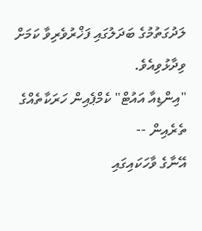ލަދުގަތުމުގެ ބަދަލުގައި ފަޚްރުވެރިވާ ކަމަށް ވިދާޅުވިއެވެ.
"އިންޑިއާ އައުޓް" ކެމްޕެއިން ހަރަކާތެއްގެ ތެރެއިން --
އޭނާގެ ވާހަކައިގައި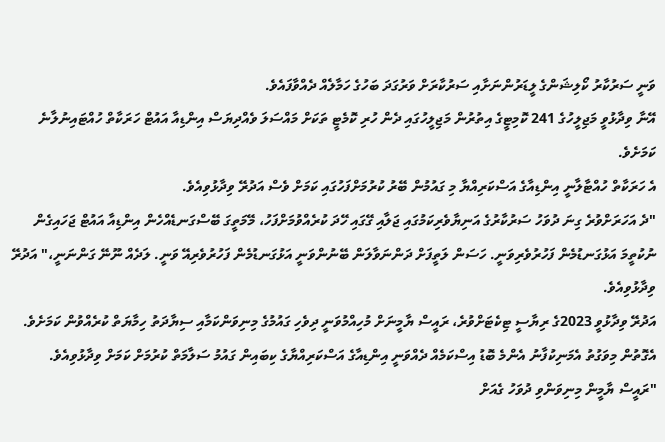ވަނީ ސަރުކާރު ކޯލިޝަންގެ ލީޑަރުންނަށާއި ސަރުކާރަށް ވަރުގަދަ ބަހުގެ ހަމާލެއް ދެއްވާފައެވެ.
އޭނާ ވިދާޅުވީ މަޖިލީހުގެ 241 ކޮމިޓީގެ އިތުރުން މަޖިލީހުގައި ދެން ހުރި ކޮމެޓީ ތަކަށް މައްސަލަ ވެއްދިޔަސް އިންޑިއާ އައުޓް ހަރަކާތް ހުއްޓައިނުލާނެ ކަމަށެވެ.
އެ ހަރަކާތް ހުއްޓާލާނީ އިންޑިއާގެ އަސްކަރިއްޔާ މި ގައުމުން ބޭރު ކުރުމަށްފަހުގައި ކަމަށް ވެސް އަދުރޭ ވިދާޅުވިއެވެ.
"ދެ އަހަރަށްވުރެ ގިނަ ދުވަހު ސަރުކާރުގެ އަނިޔާވެރިކަމުގައި ޖަލާއި ގޭގައި ހޭދަ ކުރެއްވުމަށްފަހު، މޭމަތީގަ ބޭސްގަނޑެއްހެން އިންޑިއާ އައުޓް ޖަހައިގެން ނުކުތީމަ އަޅުގަނޑުމެން ފަހުރުވެރިވަނީ. ހަސަން ލަތީފަށް ދަންނަވާލަން ބޭނުންވަނީ އަޅުގަނޑުމެން ފަހުރުވެރިއޭ ވަނީ. ލަދެއް ނޫނޭ ގަންނަނީ،" އަދުރޭ ވިދާޅުވިއެވެ.
އަދުރޭ ވިދާޅުވީ 2023ގެ ރިޔާސީ ޓިކެޓަށްވުރެ، ރައީސް ޔާމީނަށް މުހިއްމުވަނީ ދިވެހި ގައުމުގެ މިނިވަންކަމާއި ސިޔާދަތު ހިމާޔަތް ކުރެއްވުން ކަމަށެވެ. އެގޮތުން މިވަގުތު އެމަނިކުފާނު އެންމެ ބޮޑު އިސްކަމެއް ދެއްވަނީ އިންޑިއާގެ އަސްކަރިއްޔާގެ ކިބައިން ގައުމު ސަލާމަތް ކުރުމަށް ކަމަށް ވިދާޅުވިއެވެ.
"ރައީސް ޔާމީން މިނިވަންވި ދުވަހު ގެއަށް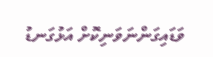ވަޑައިގަންނަވަނިކޮށް އަޅުގަނޑު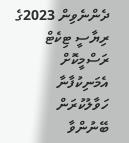ދެންނެވިން 2023ގެ ރިޔާސީ ޓިކެޓް ރަސްމީކޮށް އެމަނިކުފާނާ ހަވާލުކުރަން ބޭނުންވާ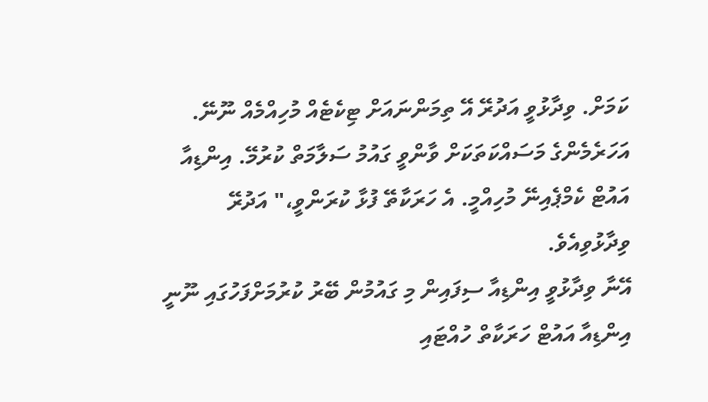ކަމަށް. ވިދާޅުވީ އަދުރޭ އޭ ތިމަންނައަށް ޓިކެޓެއް މުހިއްމެއް ނޫނޭ. އަހަރެމެންގެ މަސައްކަތަކަށް ވާންވީ ގައުމު ސަލާމަތް ކުރުމޭ. އިންޑިއާ އައުޓް ކެމްޕެއިނޭ މުހިއްމީ. އެ ހަރަކާތޭ ފުޅާ ކުރަންވީ،" އަދުރޭ ވިދާޅުވިއެވެ.
އޭނާ ވިދާޅުވީ އިންޑިއާ ސިފައިން މި ގައުމުން ބޭރު ކުރުމަށްފަހުގައި ނޫނީ އިންޑިއާ އައުޓް ހަރަކާތް ހުއްޓައި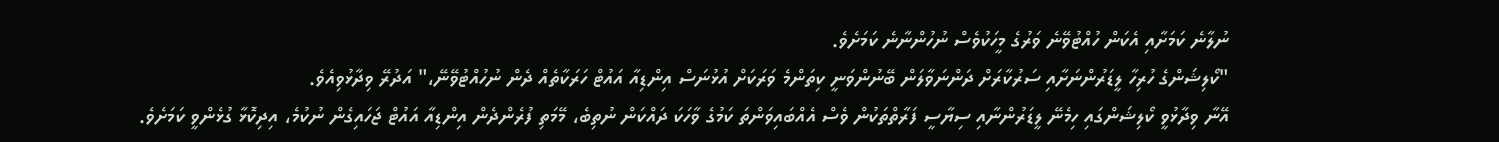ނުލާނެ ކަމަށާއި އެކަން ހުއްޓުވޭނެ ވަރުގެ މީހަކުވެސް ނުހުންނާނެ ކަމަށެވެ.
"ކޯލިޝަންގެ ހުރިހާ ލީޑަރުންނަށާއި ސަރުކާރަށް ދަންނަވާލަން ބޭނުންވަނީ ކިތަންމެ ވަރަކަށް އުޅުނަސް އިންޑިއާ އައުޓް ހަރަކާތެއް ދެން ނުހުއްޓުވޭނޭ،" އަދުރޭ ވިދާޅުވިއެވެ.
އޭނާ ވިދާޅުވީ ކޯލިޝަންގައި ހިމެނޭ ލީޑަރުންނާއި ސިޔާސީ ފަރާތްތަކުން ވެސް އެއްބައިވަންތަ ކަމުގެ ވާހަކަ ދައްކަން ނުތިބެ، މޭމަތި ފުރެންދެން އިންޑިއާ އައުޓް ޖަހައިގެން ނުކުމެ، އިދިކޮޅާ ގުޅެންވީ ކަމަށެވެ.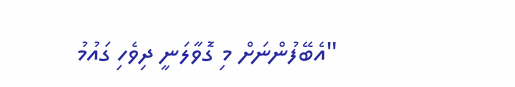"އެބޭފުންނަށް މި ގޮވާލަނީ ދިވެހި ގައުމު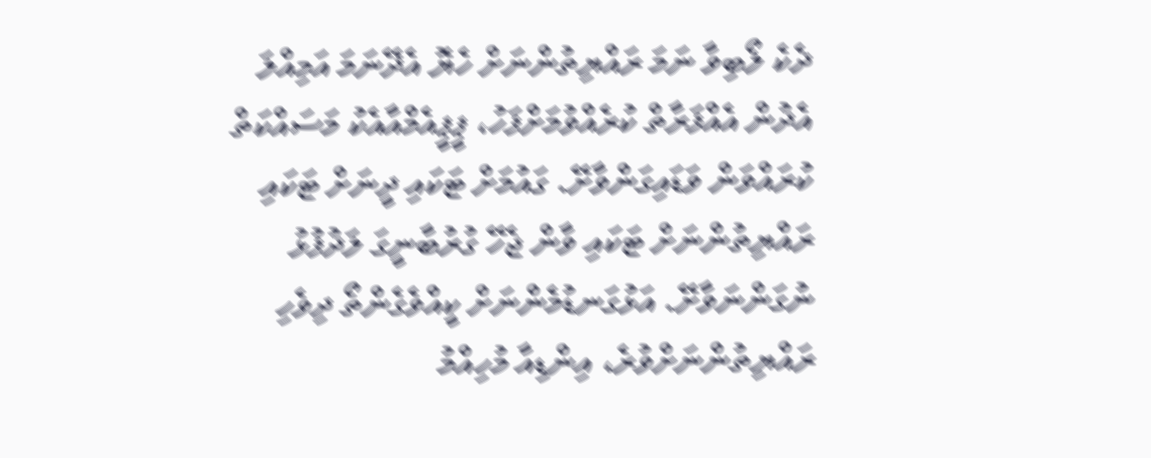ދެކެ ލޯބިވާ ނަމަ ރައްޔިތުންނަށް ހެޔޮ އެދޭނަމަ އަމިއްލަ އެދުން އެއްފަރާތް ކުރެއްވުމަށްފަހު، ޕީޕީއެމްއާއެކު މަސައްކަތް ކުރައްވަން ވަޑައިގަންވާށޭ. ގައުމަށް ޓަކައި ދީނަށް ޓަކައި ރައްޔިތުންނަށް ޓަކައި ވާން ޖެހޭ ގުރުބާނީގަ ލަދުފުޅު ނުގަންނަވާށޭ. އަޅުގަނޑުމެންނަށް ކީއްވެގެންތޯ ދިވެހި ރައްޔިތުންނަށްވުރެ، އިންޑިއާ މުހިއްމު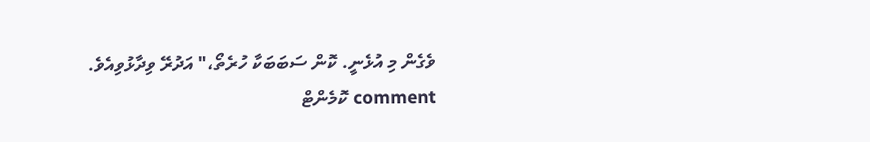ވެގެން މި އުޅެނީ. ކޮން ސަބަބަކާ ހުރެތޯ،" އަދުރޭ ވިދާޅުވިއެވެ.
comment ކޮމެންޓް